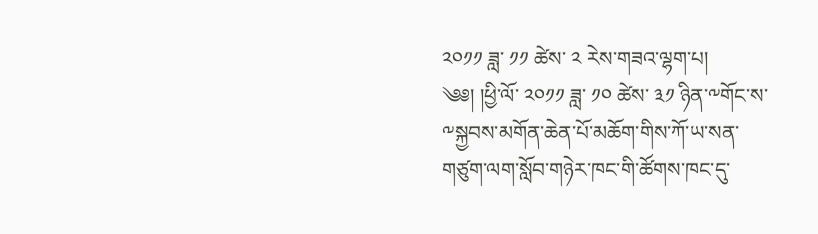༢༠༡༡ ཟླ་ ༡༡ ཚེས་ ༢ རེས་གཟའ་ལྷག་པ།
༄༅། །ཕྱི་ལོ་ ༢༠༡༡ ཟླ་ ༡༠ ཚེས་ ༣༡ ཉིན་༸གོང་ས་༸སྐྱབས་མགོན་ཆེན་པོ་མཆོག་གིས་ཀོ་ཡ་སན་གཙུག་ལག་སློབ་གཉེར་ཁང་གི་ཚོགས་ཁང་དུ་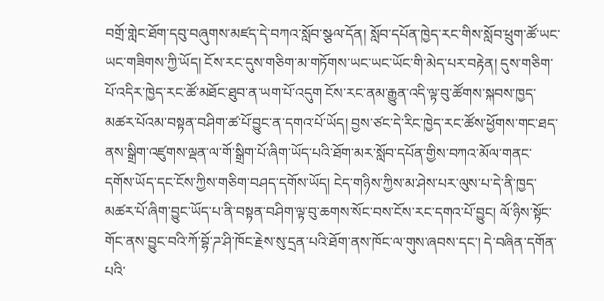བགྲོ་གླེང་ཐོག་དབུ་བཞུགས་མཛད་དེ་བཀའ་སློབ་སྩལ་དོན། སློབ་དཔོན་ཁྱེད་རང་གིས་སློབ་ཕྲུག་ཚོ་ཡང་ཡང་གཟིགས་ཀྱི་ཡོད། ངོས་རང་དུས་གཅིག་མ་གཏོགས་ཡང་ཡང་ཡོང་གི་མེད་པར་བརྟེན། དུས་གཅིག་པོ་འདིར་ཁྱེད་རང་ཚོ་མཐོང་ཐུབ་ན་ཡག་པོ་འདུག ངོས་རང་ནམ་རྒྱུན་འདི་ལྟ་བུ་ཚོགས་སྐབས་ཁྱད་མཚར་པོའམ་བསྟན་བཤིག་ཚ་པོ་བྱུང་ན་དགའ་པོ་ཡོད། བྱས་ཙང་དེ་རིང་ཁྱེད་རང་ཚོས་ཕྱོགས་གང་ཐད་ནས་སྒྲིག་འཛུགས་ལྡན་ལ་གོ་སྒྲིག་པོ་ཞིག་ཡོད་པའི་ཐོག་མར་སློབ་དཔོན་གྱིས་བཀའ་མོལ་གནང་དགོས་ཡོད་དང་ངོས་ཀྱིས་གཅིག་བཤད་དགོས་ཡོད། ངེད་གཉིས་ཀྱིས་མ་ཤེས་པར་ལུས་པ་དེ་ནི་ཁྱད་མཚར་པོ་ཞིག་བྱུང་ཡོད་པ་ནི་བསྟན་བཤིག་ལྟ་བུ་ཆགས་སོང་བས་ངོས་རང་དགའ་པོ་བྱུང། ལོ་ཉིས་སྟོང་གོང་ནས་བྱུང་བའི་ཀོ་བྷོ་ཌ་ཤི་ཁོང་རྗེས་སུ་དྲན་པའི་ཐོག་ནས་ཁོང་ལ་གུས་ཞབས་དང་། དེ་བཞིན་དགོན་པའི་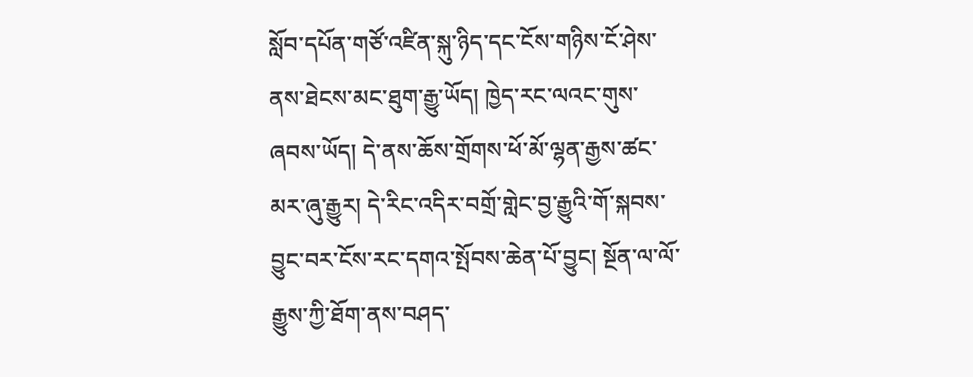སློབ་དཔོན་གཙོ་འཛིན་སྐུ་ཉིད་དང་ངོས་གཉིས་ངོ་ཤེས་ནས་ཐེངས་མང་ཐུག་རྒྱུ་ཡོད། ཁྱེད་རང་ལའང་གུས་ཞབས་ཡོད། དེ་ནས་ཆོས་གྲོགས་ཕོ་མོ་ལྷན་རྒྱས་ཚང་མར་ཞུ་རྒྱུར། དེ་རིང་འདིར་བགྲོ་གླེང་བྱ་རྒྱུའི་གོ་སྐབས་བྱུང་བར་ངོས་རང་དགའ་སྤོབས་ཆེན་པོ་བྱུང། སྔོན་ལ་ལོ་རྒྱུས་ཀྱི་ཐོག་ནས་བཤད་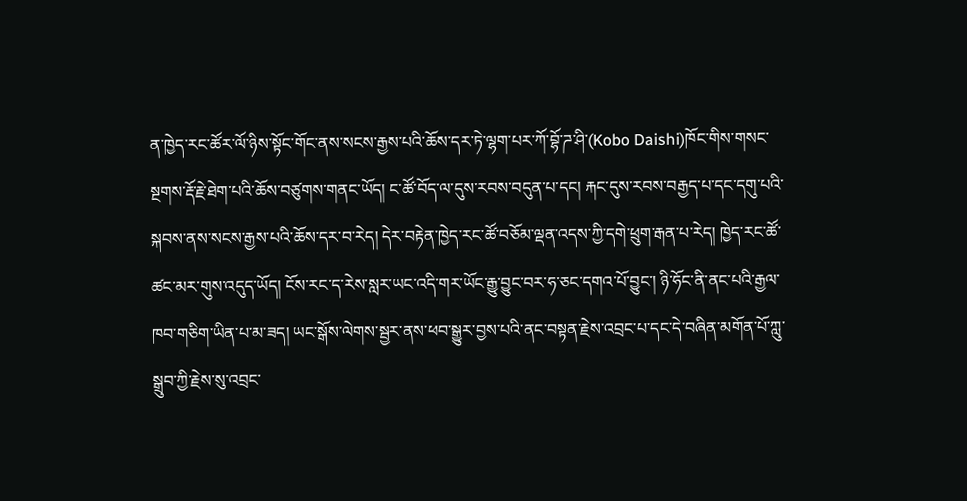ན་ཁྱེད་རང་ཚོར་ལོ་ཉིས་སྟོང་གོང་ནས་སངས་རྒྱས་པའི་ཆོས་དར་ཏེ་ལྷག་པར་ཀོ་བྷོ་ཌ་ཤི་(Kobo Daishi)ཁོང་གིས་གསང་སྔགས་རྡོ་རྗེ་ཐེག་པའི་ཆོས་བཙུགས་གནང་ཡོད། ང་ཚོ་བོད་ལ་དུས་རབས་བདུན་པ་དང། རྐང་དུས་རབས་བརྒྱད་པ་དང་དགུ་པའི་སྐབས་ནས་སངས་རྒྱས་པའི་ཆོས་དར་བ་རེད། དེར་བརྟེན་ཁྱེད་རང་ཚོ་བཅོམ་ལྡན་འདས་ཀྱི་དགེ་ཕྲུག་རྒན་པ་རེད། ཁྱེད་རང་ཚོ་ཚང་མར་གུས་འདུད་ཡོད། ངོས་རང་ད་རེས་སླར་ཡང་འདི་གར་ཡོང་རྒྱུ་བྱུང་བར་ཧ་ཅང་དགའ་པོ་བྱུང་། ཉི་ཧོང་ནི་ནང་པའི་རྒྱལ་ཁབ་གཅིག་ཡིན་པ་མ་ཟད། ཡང་སྒོས་ལེགས་སྦྱར་ནས་ཕབ་སྒྱུར་བྱས་པའི་ནང་བསྟན་རྗེས་འབྲང་པ་དང་དེ་བཞིན་མགོན་པོ་ཀླུ་སྒྲུབ་ཀྱི་རྗེས་སུ་འབྲང་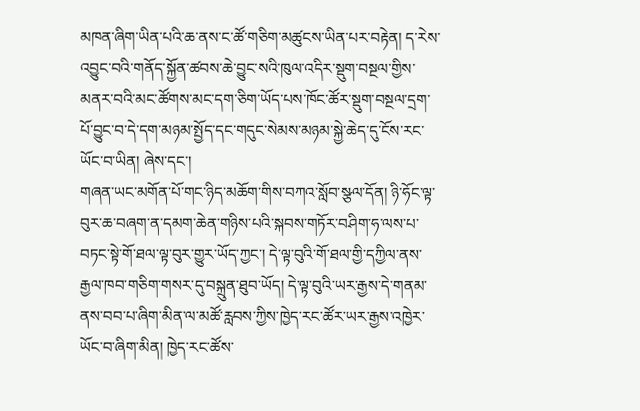མཁན་ཞིག་ཡིན་པའི་ཆ་ནས་ང་ཚོ་གཅིག་མཚུངས་ཡིན་པར་བརྟེན། ད་རེས་འབྱུང་བའི་གནོད་སྐྱོན་ཚབས་ཆེ་བྱུང་སའི་ཁུལ་འདིར་སྡུག་བསྔལ་གྱིས་མནར་བའི་མང་ཚོགས་མང་དག་ཅིག་ཡོད་པས་ཁོང་ཚོར་སྡུག་བསྔལ་དྲག་པོ་བྱུང་བ་དེ་དག་མཉམ་སྤྱོད་དང་གདུང་སེམས་མཉམ་སྐྱེ་ཆེད་དུ་ངོས་རང་ཡོང་བ་ཡིན། ཞེས་དང་།
གཞན་ཡང་མགོན་པོ་གང་ཉིད་མཆོག་གིས་བཀའ་སློབ་སྩལ་དོན། ཉི་ཧོང་ལྟ་བུར་ཆ་བཞག་ན་དམག་ཆེན་གཉིས་པའི་སྐབས་གཏོར་བཤིག་ཧ་ལས་པ་བཏང་སྟེ་གོ་ཐལ་ལྟ་བུར་གྱུར་ཡོད་ཀྱང་། དེ་ལྟ་བུའི་གོ་ཐལ་གྱི་དཀྱིལ་ནས་རྒྱལ་ཁབ་གཅིག་གསར་དུ་བསྐྲུན་ཐུབ་ཡོད། དེ་ལྟ་བུའི་ཡར་རྒྱས་དེ་གནམ་ནས་བབ་པ་ཞིག་མིན་ལ་མཚོ་རླབས་ཀྱིས་ཁྱེད་རང་ཚོར་ཡར་རྒྱས་འཁྱེར་ཡོང་བ་ཞིག་མིན། ཁྱེད་རང་ཚོས་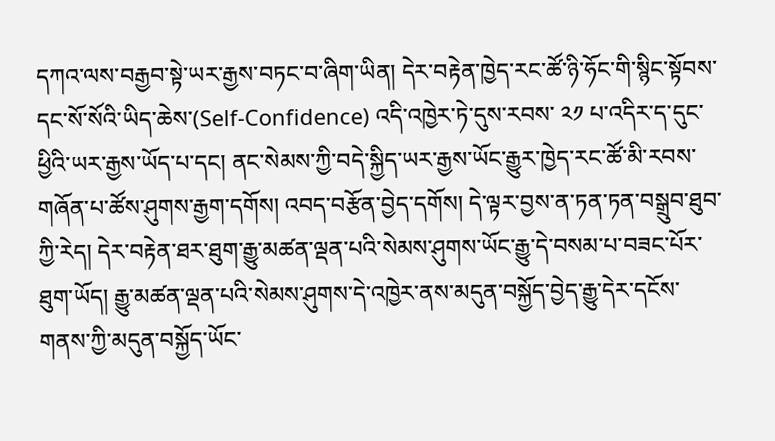དཀའ་ལས་བརྒྱབ་སྟེ་ཡར་རྒྱས་བཏང་བ་ཞིག་ཡིན། དེར་བརྟེན་ཁྱེད་རང་ཚོ་ཉི་ཧོང་གི་སྙིང་སྟོབས་དང་སོ་སོའི་ཡིད་ཆེས་(Self-Confidence) འདི་འཁྱེར་ཏེ་དུས་རབས་ ༢༡ པ་འདིར་ད་དུང་ཕྱིའི་ཡར་རྒྱས་ཡོད་པ་དང། ནང་སེམས་ཀྱི་བདེ་སྐྱིད་ཡར་རྒྱས་ཡོང་རྒྱུར་ཁྱེད་རང་ཚོ་མི་རབས་གཞོན་པ་ཚོས་ཤུགས་རྒྱག་དགོས། འབད་བརྩོན་བྱེད་དགོས། དེ་ལྟར་བྱས་ན་ཏན་ཏན་བསྒྲུབ་ཐུབ་ཀྱི་རེད། དེར་བརྟེན་ཐར་ཐུག་རྒྱུ་མཚན་ལྡན་པའི་སེམས་ཤུགས་ཡོང་རྒྱུ་དེ་བསམ་པ་བཟང་པོར་ཐུག་ཡོད། རྒྱུ་མཚན་ལྡན་པའི་སེམས་ཤུགས་དེ་འཁྱེར་ནས་མདུན་བསྐྱོད་བྱེད་རྒྱུ་དེར་དངོས་གནས་ཀྱི་མདུན་བསྐྱོད་ཡོང་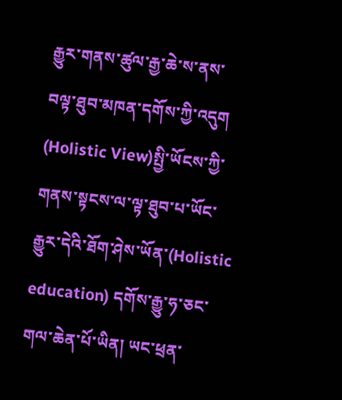རྒྱུར་གནས་ཚུལ་རྒྱ་ཆེ་ས་ནས་བལྟ་ཐུབ་མཁན་དགོས་ཀྱི་འདུག (Holistic View)སྤྱི་ཡོངས་ཀྱི་གནས་སྟངས་ལ་ལྟ་ཐུབ་པ་ཡོང་རྒྱུར་དེའི་ཐོག་ཤེས་ཡོན་(Holistic education) དགོས་རྒྱུ་ཧ་ཅང་གལ་ཆེན་པོ་ཡིན། ཡང་ཕྲན་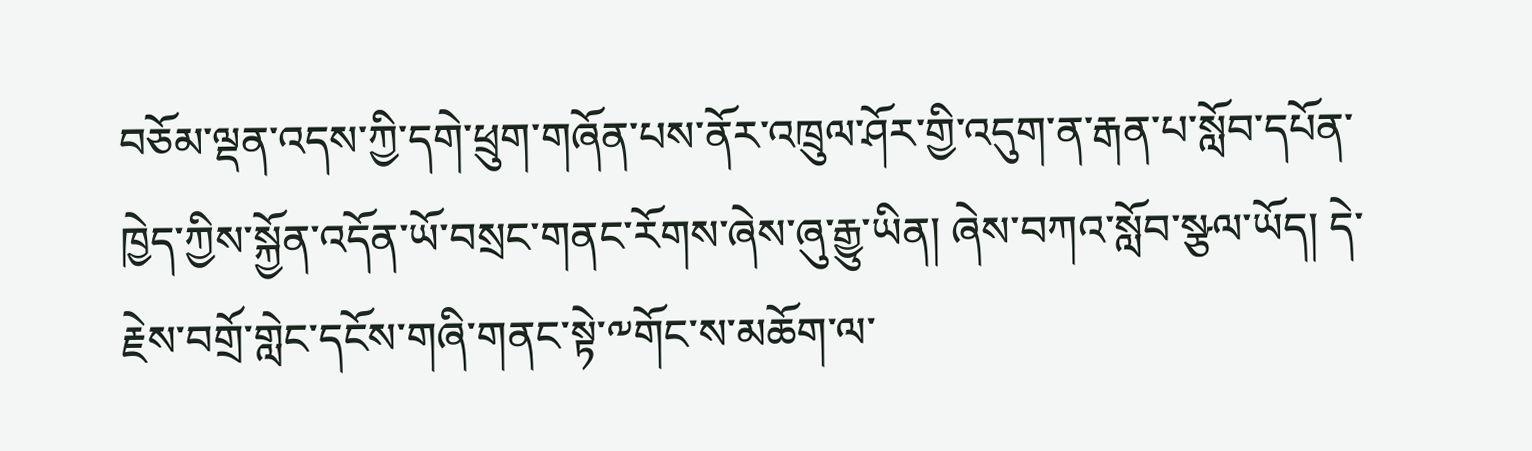བཅོམ་ལྡན་འདས་ཀྱི་དགེ་ཕྲུག་གཞོན་པས་ནོར་འཁྲུལ་ཤོར་གྱི་འདུག་ན་རྒན་པ་སློབ་དཔོན་ཁྱེད་ཀྱིས་སྐྱོན་འདོན་ཡོ་བསྲང་གནང་རོགས་ཞེས་ཞུ་རྒྱུ་ཡིན། ཞེས་བཀའ་སློབ་སྩལ་ཡོད། དེ་རྗེས་བགྲོ་གླེང་དངོས་གཞི་གནང་སྟེ་༸གོང་ས་མཆོག་ལ་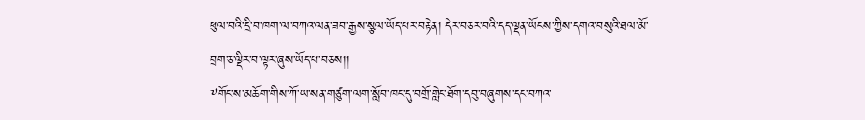ཕུལ་བའི་དྲི་བ་ཁག་ལ་བཀའ་ལན་ཟབ་རྒྱས་སྩལ་ཡོད་པར་བརྟེན། དེར་བཅར་བའི་དད་ལྡན་ཡོངས་ཀྱིས་དགའ་བསུའི་ཐལ་མོ་བྲག་ཅ་ལྡིར་བ་ལྟར་ཞུས་ཡོད་པ་བཅས།།
༸གོང་ས་མཆོག་གིས་ཀོ་ཡ་སན་གཙུག་ལག་སློབ་ཁང་དུ་བགྲོ་གླེང་ཐོག་དབུ་བཞུགས་དང་བཀའ་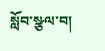སློབ་སྩལ་བ།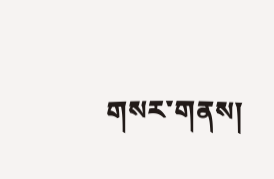གསར་གནས།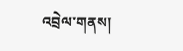འབྲེལ་གནས།